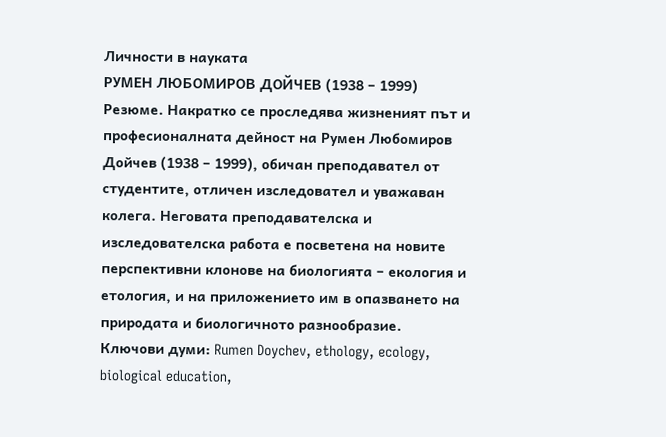Личности в науката
РУМЕН ЛЮБОМИРОВ ДОЙЧЕВ (1938 – 1999)
Резюме. Накратко се проследява жизненият път и професионалната дейност на Румен Любомиров Дойчев (1938 – 1999), обичан преподавател от студентите, отличен изследовател и уважаван колега. Неговата преподавателска и изследователска работа е посветена на новите перспективни клонове на биологията – екология и етология, и на приложението им в опазването на природата и биологичното разнообразие.
Ключови думи: Rumen Doychev, ethology, ecology, biological education,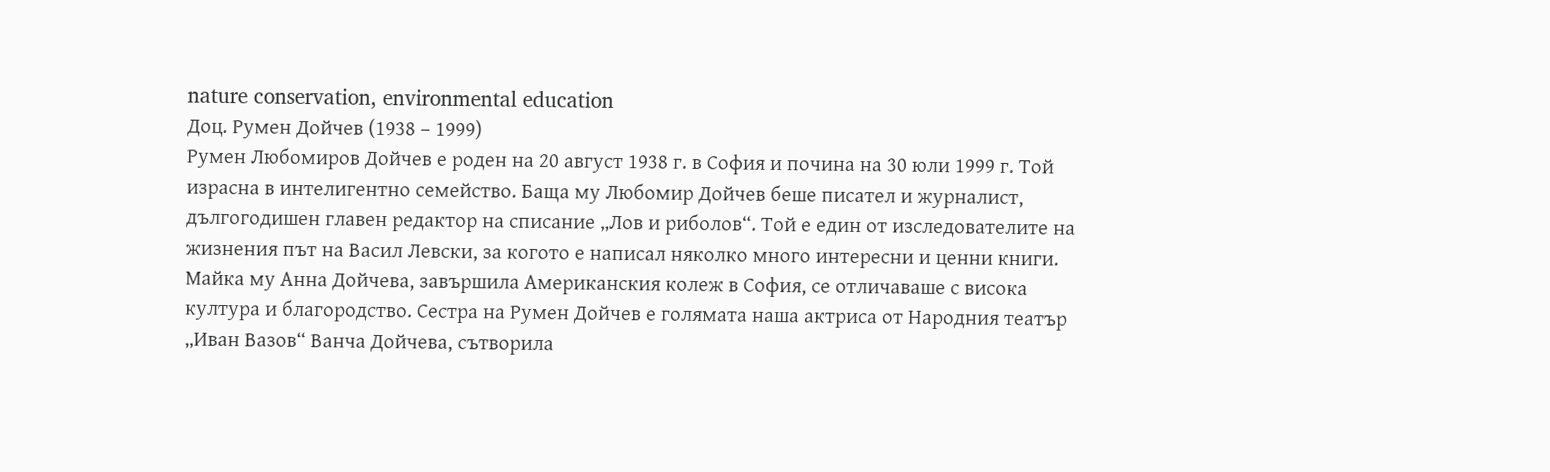nature conservation, environmental education
Доц. Румен Дойчев (1938 – 1999)
Румен Любомиров Дойчев е роден на 20 август 1938 г. в София и почина на 30 юли 1999 г. Той израсна в интелигентно семейство. Баща му Любомир Дойчев беше писател и журналист, дългогодишен главен редактор на списание „Лов и риболов“. Той е един от изследователите на жизнения път на Васил Левски, за когото е написал няколко много интересни и ценни книги. Майка му Анна Дойчева, завършила Американския колеж в София, се отличаваше с висока култура и благородство. Сестра на Румен Дойчев е голямата наша актриса от Народния театър „Иван Вазов“ Ванча Дойчева, сътворила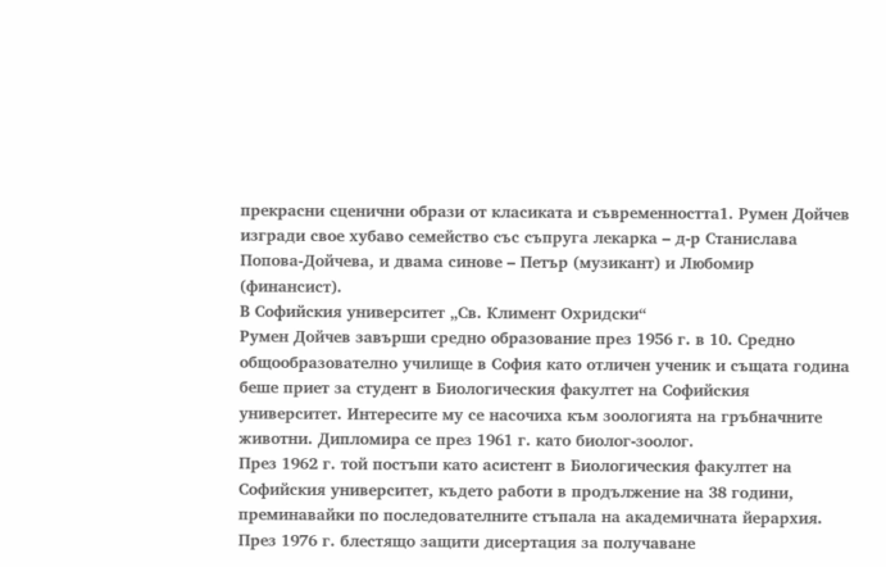прекрасни сценични образи от класиката и съвременността1. Румен Дойчев изгради свое хубаво семейство със съпруга лекарка – д-р Станислава Попова-Дойчева, и двама синове – Петър (музикант) и Любомир (финансист).
В Софийския университет „Св. Климент Охридски“
Румен Дойчев завърши средно образование през 1956 г. в 10. Средно общообразователно училище в София като отличен ученик и същата година беше приет за студент в Биологическия факултет на Софийския университет. Интересите му се насочиха към зоологията на гръбначните животни. Дипломира се през 1961 г. като биолог-зоолог.
През 1962 г. той постъпи като асистент в Биологическия факултет на Софийския университет, където работи в продължение на 38 години, преминавайки по последователните стъпала на академичната йерархия. През 1976 г. блестящо защити дисертация за получаване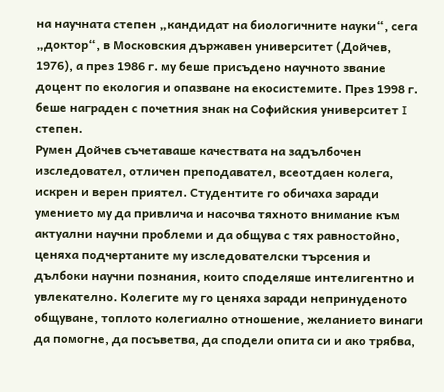на научната степен „кандидат на биологичните науки“, сега „доктор“, в Московския държавен университет (Дойчев, 1976), а през 1986 г. му беше присъдено научното звание доцент по екология и опазване на екосистемите. През 1998 г. беше награден с почетния знак на Софийския университет I степен.
Румен Дойчев съчетаваше качествата на задълбочен изследовател, отличен преподавател, всеотдаен колега, искрен и верен приятел. Студентите го обичаха заради умението му да привлича и насочва тяхното внимание към актуални научни проблеми и да общува с тях равностойно, ценяха подчертаните му изследователски търсения и дълбоки научни познания, които споделяше интелигентно и увлекателно. Колегите му го ценяха заради непринуденото общуване, топлото колегиално отношение, желанието винаги да помогне, да посъветва, да сподели опита си и ако трябва,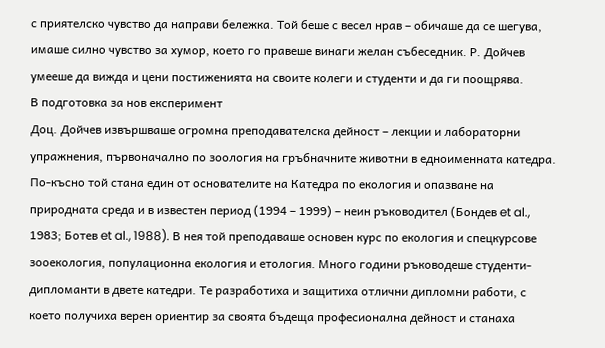с приятелско чувство да направи бележка. Той беше с весел нрав – обичаше да се шегува, имаше силно чувство за хумор, което го правеше винаги желан събеседник. Р. Дойчев умееше да вижда и цени постиженията на своите колеги и студенти и да ги поощрява.
В подготовка за нов експеримент
Доц. Дойчев извършваше огромна преподавателска дейност – лекции и лабораторни упражнения, първоначално по зоология на гръбначните животни в едноименната катедра. По-късно той стана един от основателите на Катедра по екология и опазване на природната среда и в известен период (1994 – 1999) – неин ръководител (Бондев et al., 1983; Ботев et al., 1988). В нея той преподаваше основен курс по екология и спецкурсове зооекология, популационна екология и етология. Много години ръководеше студенти-дипломанти в двете катедри. Те разработиха и защитиха отлични дипломни работи, с което получиха верен ориентир за своята бъдеща професионална дейност и станаха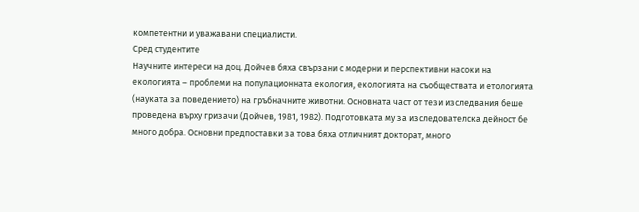компетентни и уважавани специалисти.
Сред студентите
Научните интереси на доц. Дойчев бяха свързани с модерни и перспективни насоки на екологията – проблеми на популационната екология, екологията на съобществата и етологията (науката за поведението) на гръбначните животни. Основната част от тези изследвания беше проведена върху гризачи (Дойчев, 1981, 1982). Подготовката му за изследователска дейност бе много добра. Основни предпоставки за това бяха отличният докторат, много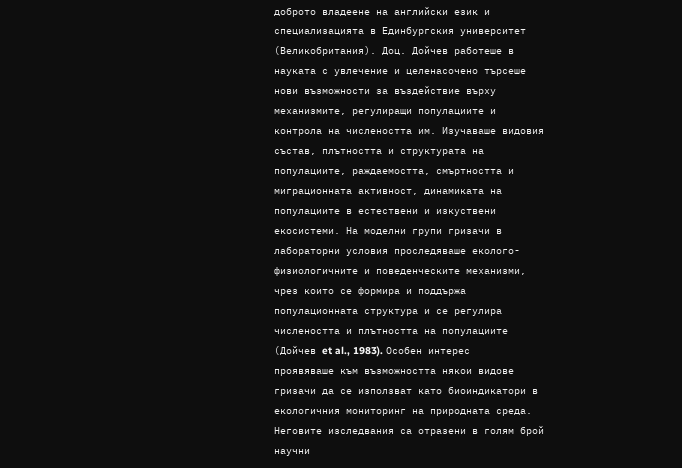доброто владеене на английски език и специализацията в Единбургския университет (Великобритания). Доц. Дойчев работеше в науката с увлечение и целенасочено търсеше нови възможности за въздействие върху механизмите, регулиращи популациите и контрола на числеността им. Изучаваше видовия състав, плътността и структурата на популациите, раждаемостта, смъртността и миграционната активност, динамиката на популациите в естествени и изкуствени екосистеми. На моделни групи гризачи в лабораторни условия проследяваше еколого-физиологичните и поведенческите механизми, чрез които се формира и поддържа популационната структура и се регулира числеността и плътността на популациите (Дойчев et al., 1983). Особен интерес проявяваше към възможността някои видове гризачи да се използват като биоиндикатори в екологичния мониторинг на природната среда. Неговите изследвания са отразени в голям брой научни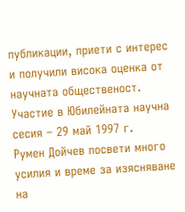публикации, приети с интерес и получили висока оценка от научната общественост.
Участие в Юбилейната научна сесия – 29 май 1997 г.
Румен Дойчев посвети много усилия и време за изясняване на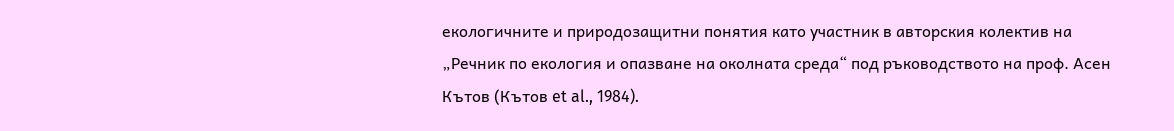екологичните и природозащитни понятия като участник в авторския колектив на „Речник по екология и опазване на околната среда“ под ръководството на проф. Асен Кътов (Кътов et al., 1984).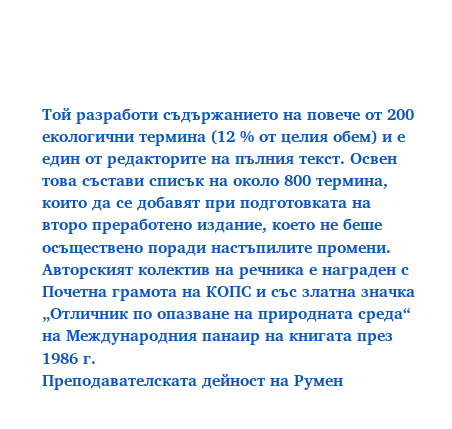Той разработи съдържанието на повече от 200 екологични термина (12 % от целия обем) и е един от редакторите на пълния текст. Освен това състави списък на около 800 термина, които да се добавят при подготовката на второ преработено издание, което не беше осъществено поради настъпилите промени. Авторският колектив на речника е награден с Почетна грамота на КОПС и със златна значка „Отличник по опазване на природната среда“ на Международния панаир на книгата през 1986 г.
Преподавателската дейност на Румен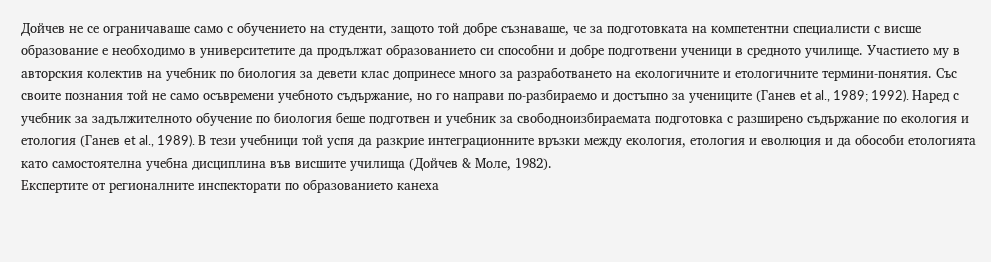Дойчев не се ограничаваше само с обучението на студенти, защото той добре съзнаваше, че за подготовката на компетентни специалисти с висше образование е необходимо в университетите да продължат образованието си способни и добре подготвени ученици в средното училище. Участието му в авторския колектив на учебник по биология за девети клас допринесе много за разработването на екологичните и етологичните термини-понятия. Със своите познания той не само осъвремени учебното съдържание, но го направи по-разбираемо и достъпно за учениците (Ганев et al., 1989; 1992). Наред с учебник за задължителното обучение по биология беше подготвен и учебник за свободноизбираемата подготовка с разширено съдържание по екология и етология (Ганев et al., 1989). В тези учебници той успя да разкрие интеграционните връзки между екология, етология и еволюция и да обособи етологията като самостоятелна учебна дисциплина във висшите училища (Дойчев & Моле, 1982).
Експертите от регионалните инспекторати по образованието канеха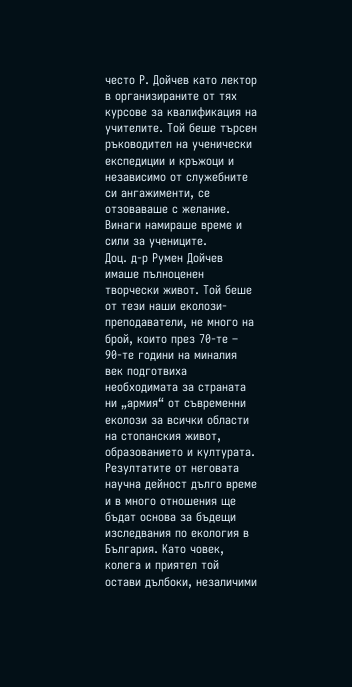често Р. Дойчев като лектор в организираните от тях курсове за квалификация на учителите. Той беше търсен ръководител на ученически експедиции и кръжоци и независимо от служебните си ангажименти, се отзоваваше с желание. Винаги намираше време и сили за учениците.
Доц. д-р Румен Дойчев имаше пълноценен творчески живот. Той беше от тези наши еколози-преподаватели, не много на брой, които през 70-те – 90-те години на миналия век подготвиха необходимата за страната ни „армия“ от съвременни еколози за всички области на стопанския живот, образованието и културата. Резултатите от неговата научна дейност дълго време и в много отношения ще бъдат основа за бъдещи изследвания по екология в България. Като човек, колега и приятел той остави дълбоки, незаличими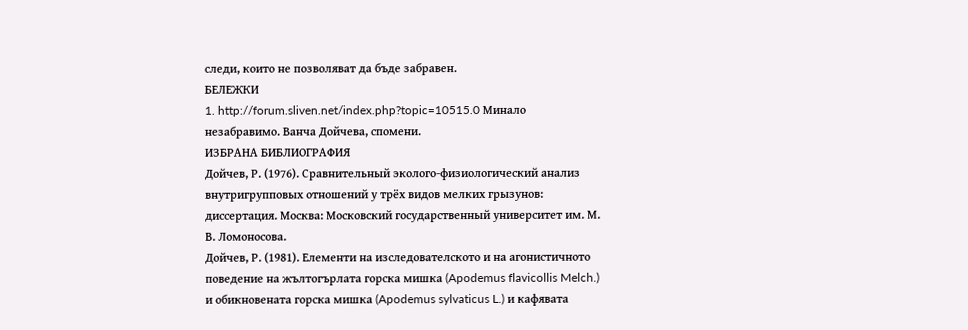следи, които не позволяват да бъде забравен.
БЕЛЕЖКИ
1. http://forum.sliven.net/index.php?topic=10515.0 Минало незабравимо. Ванча Дойчева, спомени.
ИЗБРАНА БИБЛИОГРАФИЯ
Дойчев, Р. (1976). Сравнительный эколого-физиологический анализ внутригрупповых отношений у трёх видов мелких грызунов: диссертация. Москва: Московский государственный университет им. М. В. Ломоносова.
Дойчев, Р. (1981). Елементи на изследователското и на агонистичното поведение на жълтогърлата горска мишка (Apodemus flavicollis Melch.) и обикновената горска мишка (Apodemus sylvaticus L.) и кафявата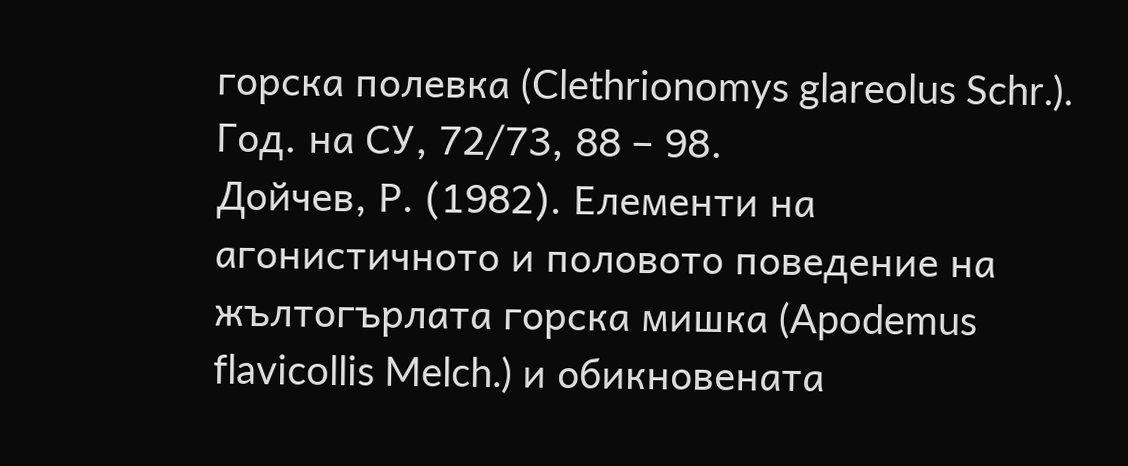горска полевка (Clethrionomys glareolus Schr.). Год. на СУ, 72/73, 88 – 98.
Дойчев, Р. (1982). Елементи на агонистичното и половото поведение на жълтогърлата горска мишка (Apodemus flavicollis Melch.) и обикновената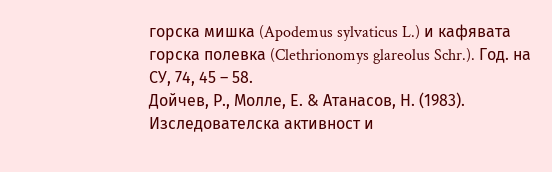горска мишка (Apodemus sylvaticus L.) и кафявата горска полевка (Clethrionomys glareolus Schr.). Год. на СУ, 74, 45 – 58.
Дойчев, Р., Молле, Е. & Атанасов, Н. (1983). Изследователска активност и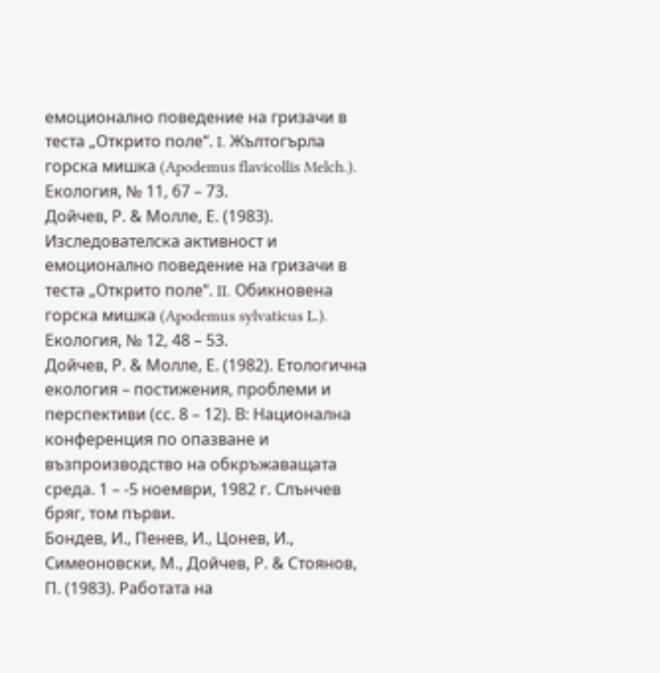емоционално поведение на гризачи в теста „Открито поле“. I. Жълтогърла горска мишка (Apodemus flavicollis Melch.). Екология, № 11, 67 – 73.
Дойчев, Р. & Молле, Е. (1983). Изследователска активност и емоционално поведение на гризачи в теста „Открито поле“. II. Обикновена горска мишка (Apodemus sylvaticus L.). Екология, № 12, 48 – 53.
Дойчев, Р. & Молле, Е. (1982). Етологична екология – постижения, проблеми и перспективи (сс. 8 – 12). В: Национална конференция по опазване и възпроизводство на обкръжаващата среда. 1 – -5 ноември, 1982 г. Слънчев бряг, том първи.
Бондев, И., Пенев, И., Цонев, И., Симеоновски, М., Дойчев, Р. & Стоянов, П. (1983). Работата на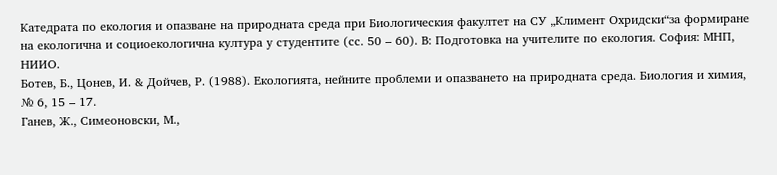Катедрата по екология и опазване на природната среда при Биологическия факултет на СУ „Климент Охридски“за формиране на екологична и социоекологична култура у студентите (сс. 50 – 60). В: Подготовка на учителите по екология. София: МНП, НИИО.
Ботев, Б., Цонев, И. & Дойчев, Р. (1988). Екологията, нейните проблеми и опазването на природната среда. Биология и химия, № 6, 15 – 17.
Ганев, Ж., Симеоновски, М.,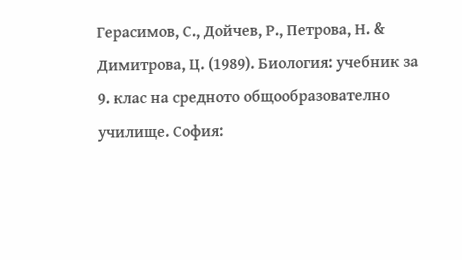Герасимов, С., Дойчев, Р., Петрова, Н. & Димитрова, Ц. (1989). Биология: учебник за 9. клас на средното общообразователно училище. Сoфия: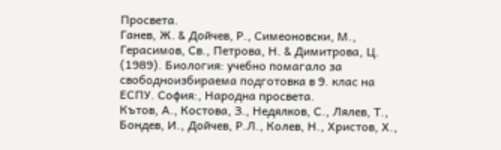Просвета.
Ганев, Ж. & Дойчев, Р., Симеоновски, М., Герасимов, Св., Петрова, Н. & Димитрова, Ц. (1989). Биология: учебно помагало за свободноизбираема подготовка в 9. клас на ЕСПУ. София:, Народна просвета.
Кътов, А., Костова, З., Недялков, С., Лялев, Т., Бондев, И., Дойчев, Р.Л., Колев, Н., Христов, Х.,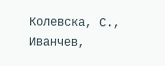Колевска, С., Иванчев,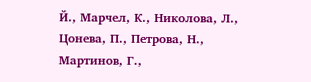Й., Марчел, К., Николова, Л., Цонева, П., Петрова, Н., Мартинов, Г.,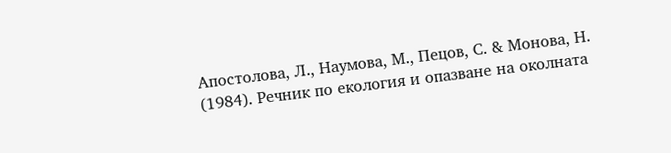Апостолова, Л., Наумова, М., Пецов, С. & Монова, Н. (1984). Речник по екология и опазване на околната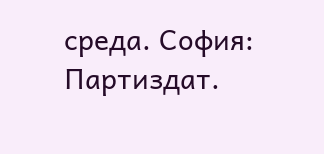среда. София: Партиздат.